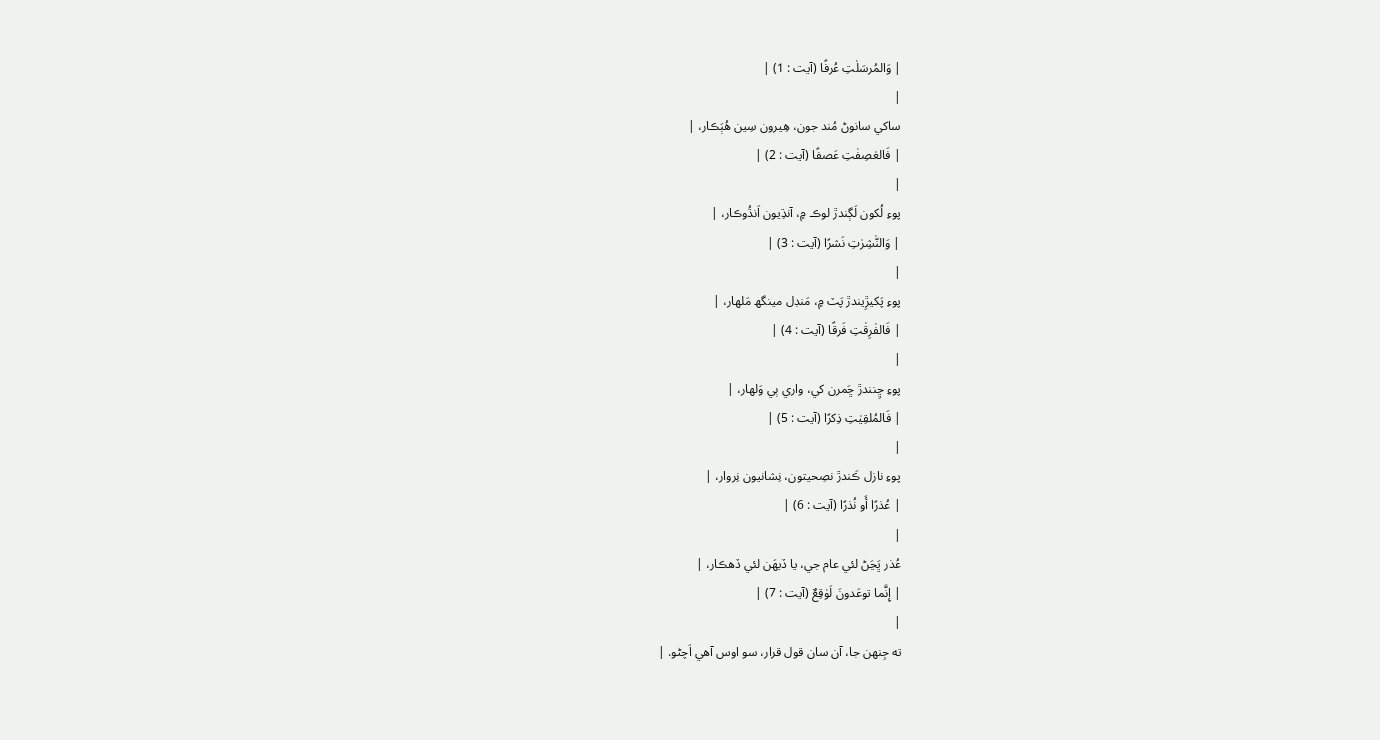| وَالمُرسَلٰتِ عُرفًا (آيت : 1) |
|
ساکي سانوڻ مُند جون، هِيرون سِين هُٻَڪار، |
| فَالعٰصِفٰتِ عَصفًا (آيت : 2) |
|
پوءِ لُکون لَڳندڙ لوڪ ۾، آنڌِيون اَنڌُوڪار، |
| وَالنّٰشِرٰتِ نَشرًا (آيت : 3) |
|
پوءِ پَکيڙِيندڙ پَٽ ۾، مَنڊل مينگھ مَلهار، |
| فَالفٰرِقٰتِ فَرقًا (آيت : 4) |
|
پوءِ ڇِنندڙ ڇَمرن کي، واري ٻي وَلهار، |
| فَالمُلقِيٰتِ ذِكرًا (آيت : 5) |
|
پوءِ نازل ڪَندڙ نصِحيتون، نِشانيون نِروار، |
| عُذرًا أَو نُذرًا (آيت : 6) |
|
عُذر ڀَڃَڻ لئي عام جي، يا ڏيهَن لئي ڏهڪار، |
| إِنَّما توعَدونَ لَوٰقِعٌ (آيت : 7) |
|
ته جِنهن جا، آن سان قول قرار، سو اوس آهي اَچڻو. |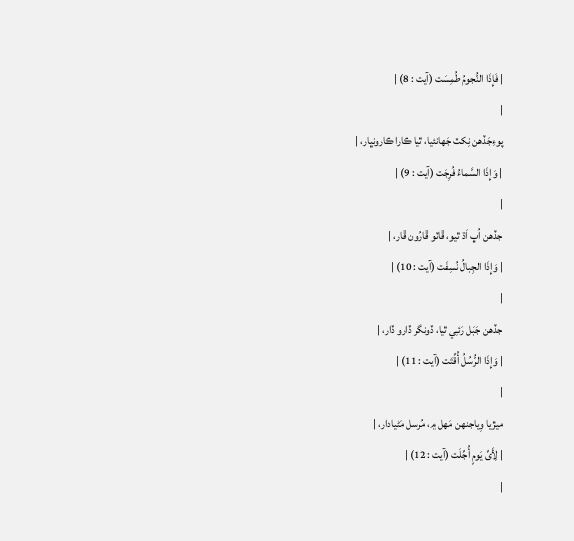| فَإِذَا النُّجومُ طُمِسَت (آيت : 8) |
|
پوءِجَڏهن نِکٽ جَھانئيا، ٿيا ڪارا ڪارونڀار، |
| وَإِذَا السَّماءُ فُرِجَت (آيت : 9) |
|
جڏهن اُڀ اَڌ ٿيو، ڦاٽو ڦارُون ڦار، |
| وَإِذَا الجِبالُ نُسِفَت (آيت : 10) |
|
جڏهن جَبَل رَئـِي ٿيا، ڏونگر ڏارو ڏار، |
| وَإِذَا الرُّسُلُ أُقِّتَت (آيت : 11) |
|
ميڙيا وِياجنهن مَهل ۾، مُرسل مَڻيادار، |
| لِأَىِّ يَومٍ أُجِّلَت (آيت : 12) |
|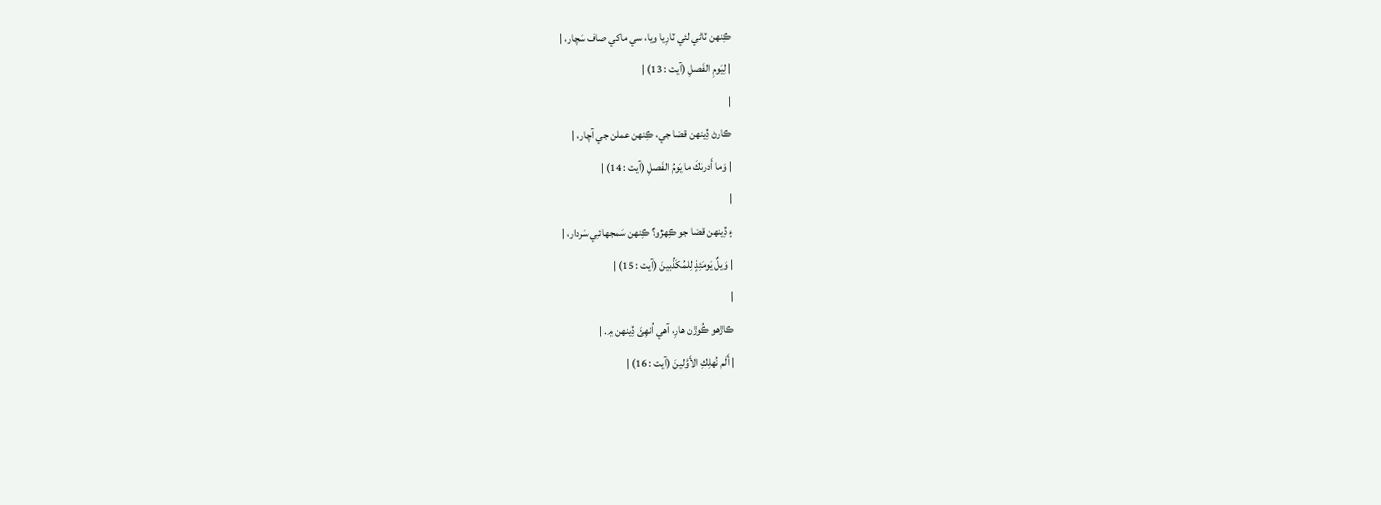ڪِنهن ٽاڻي لئي ٽارِيا ويا، سي ماکي صاف سَچار، |
| لِيَومِ الفَصلِ (آيت : 13) |
|
ڪارڻ ڏِينهن قضا جي، ڪِنهن عملن جي آچار، |
| وَما أَدرىٰكَ ما يَومُ الفَصلِ (آيت : 14) |
|
۽ ڏِينهن قضا جو ڪِهڙو؟ ڪِنهن سَمجھائـِي سَردار، |
| وَيلٌ يَومَئِذٍ لِلمُكَذِّبينَ (آيت : 15) |
|
ڪاڙهو ڪُوڙن هارِ، آهي اُنهِئَ ڏِينهن ۾. |
| أَلَم نُهلِكِ الأَوَّلينَ (آيت : 16) |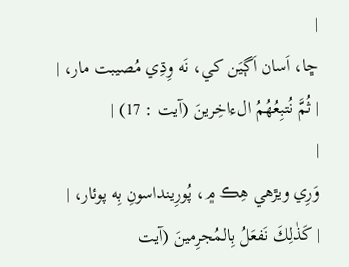|
ڇا، اَسان اَڳيَن کي، نَه وِڌِي مُصيبت مار، |
| ثُمَّ نُتبِعُهُمُ الءاخِرينَ (آيت : 17) |
|
وَرِي ويڙهي هِڪ ۾، پُورِينداسونِ بِه پوئار، |
| كَذٰلِكَ نَفعَلُ بِالمُجرِمينَ (آيت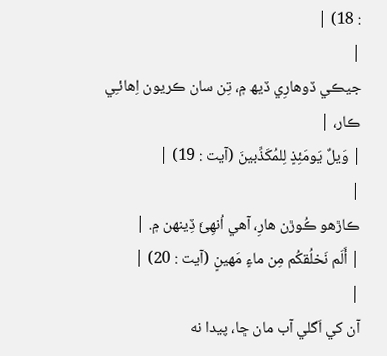: 18) |
|
جيڪي ڏوهارِي ڏيھ ۾، تِن سان ڪريون اِهائـِي ڪار، |
| وَيلٌ يَومَئِذٍ لِلمُكَذِّبينَ (آيت : 19) |
|
ڪاڙهو ڪُوڙن هارِ، آهي اُنهِئَ ڏِينهن ۾. |
| أَلَم نَخلُقكُم مِن ماءٍ مَهينٍ (آيت : 20) |
|
آن کي اَگلي آب مان ڇا، پيدا نه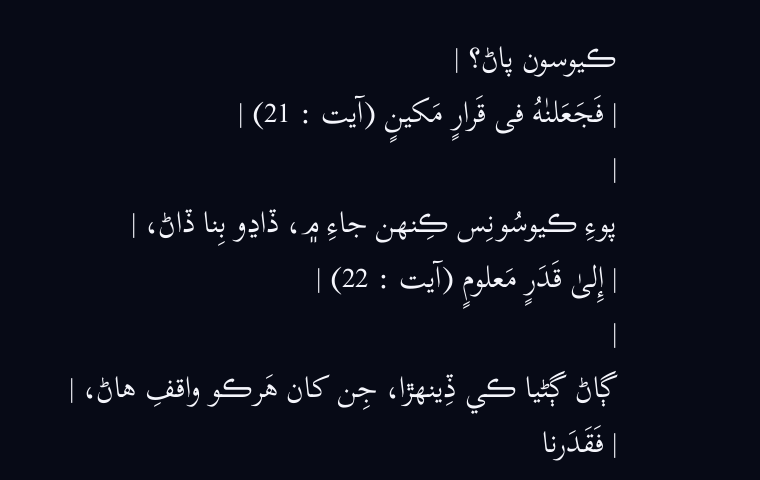ڪيوسون پاڻ؟ |
| فَجَعَلنٰهُ فى قَرارٍ مَكينٍ (آيت : 21) |
|
پوءِ ڪيوسُونِس ڪِنهن جاءِ ۾، ڏاڍو بِنا ڏاڻ، |
| إِلىٰ قَدَرٍ مَعلومٍ (آيت : 22) |
|
ڳاڻ ڳڻيا ڪي ڏِينهڙا، جِن کان هَرڪو واقفِ هاڻ، |
| فَقَدَرنا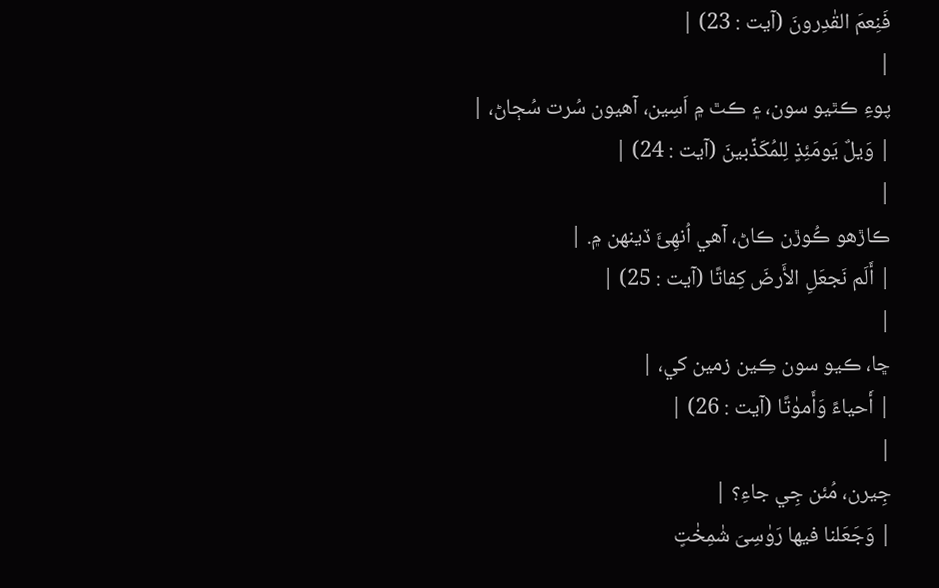فَنِعمَ القٰدِرونَ (آيت : 23) |
|
پوءِ ڪٿيو سون، ۽ ڪٿ ۾ اَسِين، آهيون سُرت سُڄاڻ، |
| وَيلٌ يَومَئِذٍ لِلمُكَذِّبينَ (آيت : 24) |
|
ڪاڙهو ڪُوڙن ڪاڻ، آهي اُنهِئَ ڏينهن ۾. |
| أَلَم نَجعَلِ الأَرضَ كِفاتًا (آيت : 25) |
|
ڇا، ڪيو سون ڪِين زمين کي، |
| أَحياءً وَأَموٰتًا (آيت : 26) |
|
جِيرن، مُئن جِي جاءِ؟ |
| وَجَعَلنا فيها رَوٰسِىَ شٰمِخٰتٍ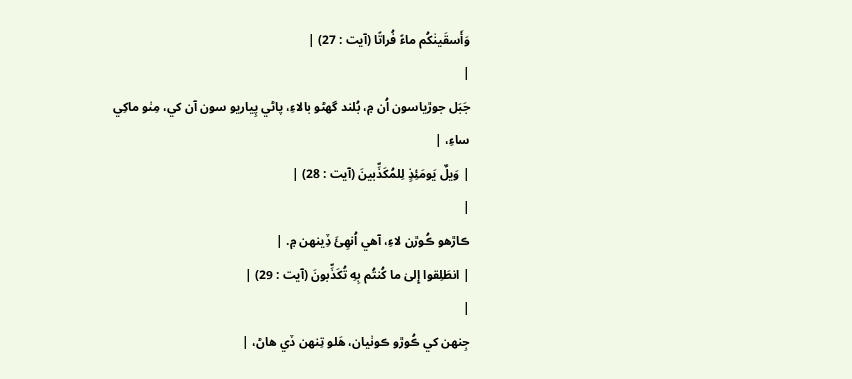وَأَسقَينٰكُم ماءً فُراتًا (آيت : 27) |
|
جَبَل جوڙياسون اُن ۾، بُلند گھڻو بالاءِ، پاڻي پِياريو سون آن کي، مِٺو ماکِي ساءِ، |
| وَيلٌ يَومَئِذٍ لِلمُكَذِّبينَ (آيت : 28) |
|
ڪاڙهو ڪُوڙن لاءِ، آهي اُنهِئَ ڏِينهن ۾. |
| انطَلِقوا إِلىٰ ما كُنتُم بِهِ تُكَذِّبونَ (آيت : 29) |
|
جِنهن کي ڪُوڙو ڪوٺيان، هَلو تِنهن ڏي هاڻ، |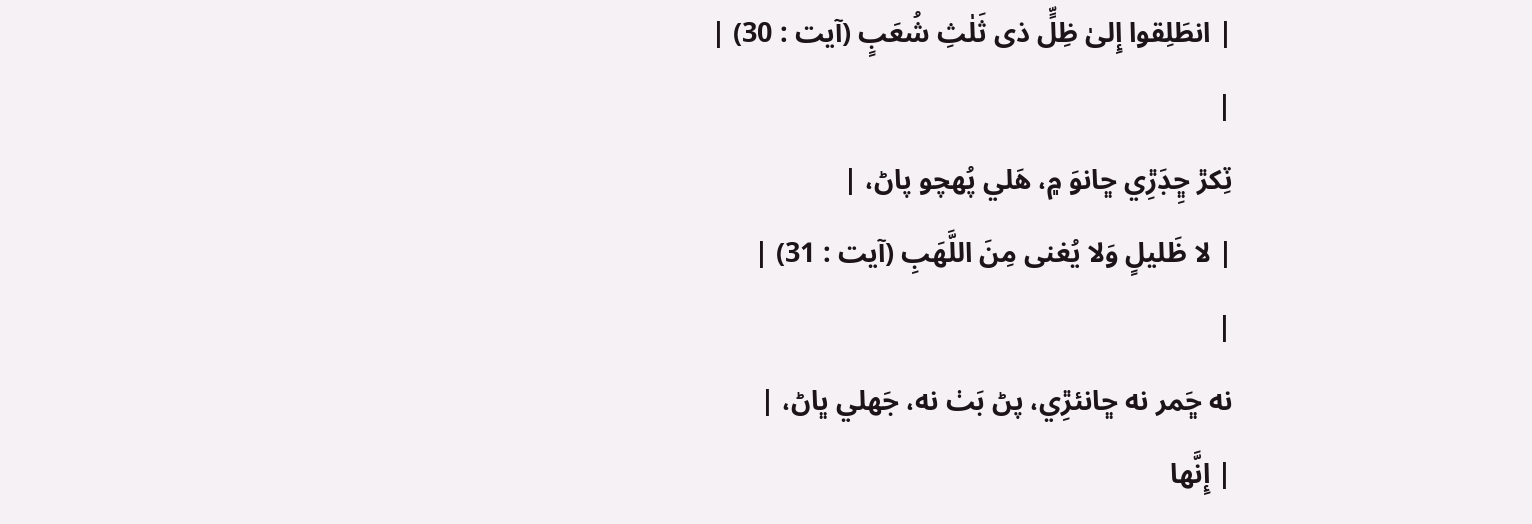| انطَلِقوا إِلىٰ ظِلٍّ ذى ثَلٰثِ شُعَبٍ (آيت : 30) |
|
ٽِکڙ ڇِڊَڙِي ڇانوَ ۾، هَلي پُهچو پاڻ، |
| لا ظَليلٍ وَلا يُغنى مِنَ اللَّهَبِ (آيت : 31) |
|
نه ڇَمر نه ڇانئڙِي، پڻ بَٺ نه، جَھلي ڀاڻ، |
| إِنَّها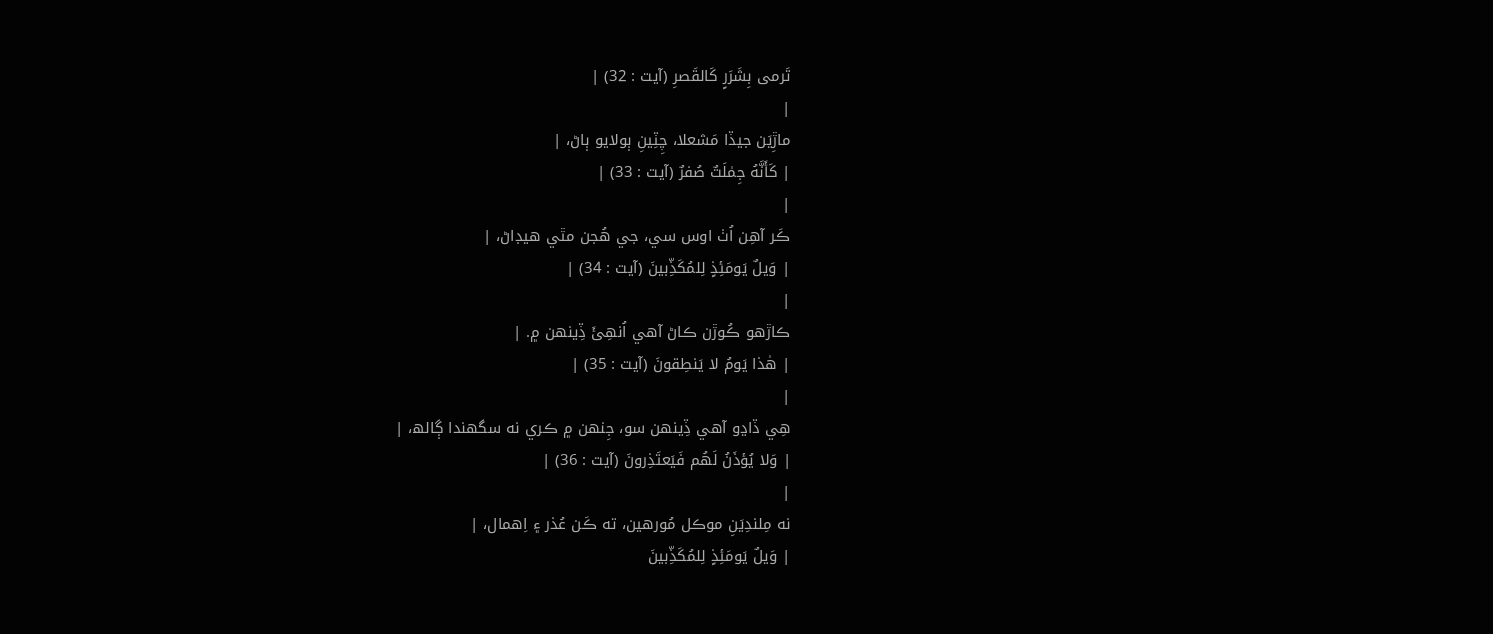تَرمى بِشَرَرٍ كَالقَصرِ (آيت : 32) |
|
ماڙِيَن جيڏا مَشعلا، چِٽِينِ ٻولايو ٻاڻ، |
| كَأَنَّهُ جِمٰلَتٌ صُفرٌ (آيت : 33) |
|
ڪَر آهِن اُٺ اوس سي، جي هُجن مٿي هيڊاڻ، |
| وَيلٌ يَومَئِذٍ لِلمُكَذِّبينَ (آيت : 34) |
|
ڪاڙهو ڪُوڙن ڪاڻ آهي اُنهِئَ ڏِينهن ۾. |
| هٰذا يَومُ لا يَنطِقونَ (آيت : 35) |
|
هِي ڏاڍو آهي ڏِينهن سو، جِنهن ۾ ڪري نه سگھندا ڳالھ، |
| وَلا يُؤذَنُ لَهُم فَيَعتَذِرونَ (آيت : 36) |
|
نه مِلندِيَنِ موڪل مُورهين، ته ڪَن عُذر ۽ اِهمال، |
| وَيلٌ يَومَئِذٍ لِلمُكَذِّبينَ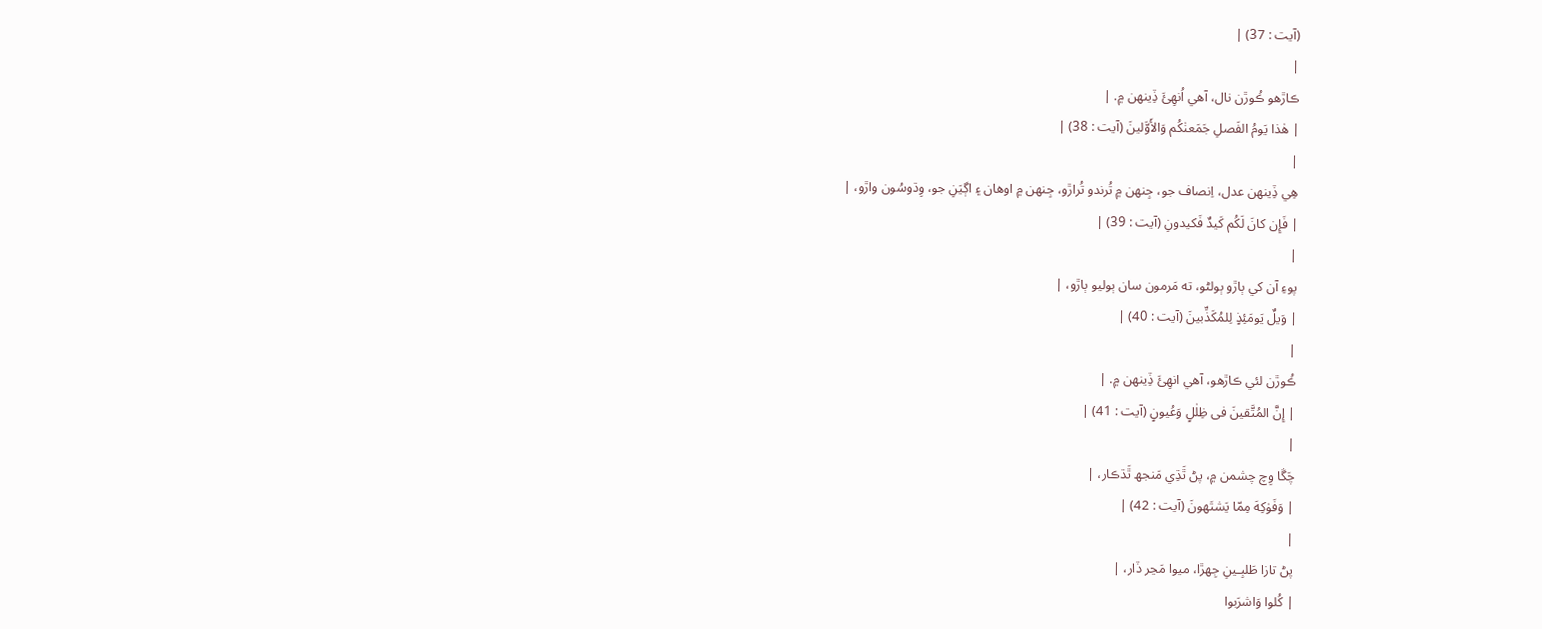(آيت : 37) |
|
ڪاڙهو ڪُوڙن نال، آهي اُنهِئَ ڏِينهن ۾. |
| هٰذا يَومُ الفَصلِ جَمَعنٰكُم وَالأَوَّلينَ (آيت : 38) |
|
هِي ڏِينهن عدل، اِنصاف جو، جِنهن ۾ تُرندو تُراڙو، جِنهن ۾ اوهان ۽ اڳيَنِ جو، وِڌوسُون واڙو، |
| فَإِن كانَ لَكُم كَيدٌ فَكيدونِ (آيت : 39) |
|
پوءِ آن کي ٻاڙو ٻولڻو، ته مَرمون سان ٻوليو ٻاڙو، |
| وَيلٌ يَومَئِذٍ لِلمُكَذِّبينَ (آيت : 40) |
|
ڪُوڙن لئي ڪاڙهو، آهي انهِئَ ڏِينهن ۾. |
| إِنَّ المُتَّقينَ فى ظِلٰلٍ وَعُيونٍ (آيت : 41) |
|
چَڱا وِچ چشمن ۾، پڻ ٿَڌِي مَنجھ ٿَڌڪار، |
| وَفَوٰكِهَ مِمّا يَشتَهونَ (آيت : 42) |
|
پڻ تازا طَلبِـينِ جِھڙا، ميوا مَڃر ڏار، |
| كُلوا وَاشرَبوا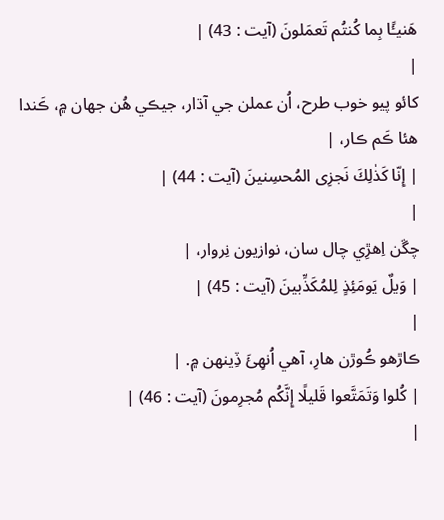هَنيـًٔا بِما كُنتُم تَعمَلونَ (آيت : 43) |
|
کائو پيو خوب طرح، اُن عملن جي آڌار، جيڪي هُن جھان ۾، ڪَندا هئا ڪَم ڪار، |
| إِنّا كَذٰلِكَ نَجزِى المُحسِنينَ (آيت : 44) |
|
چڱن اِهڙِي چال سان، نوازيون نِروار، |
| وَيلٌ يَومَئِذٍ لِلمُكَذِّبينَ (آيت : 45) |
|
ڪاڙهو ڪُوڙن هارِ، آهي اُنهِئَ ڏِينهن ۾. |
| كُلوا وَتَمَتَّعوا قَليلًا إِنَّكُم مُجرِمونَ (آيت : 46) |
|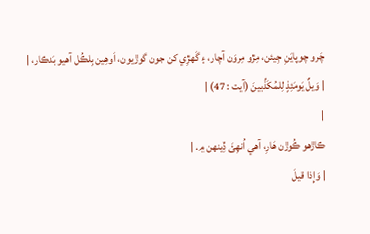چَرو چوپايَنِ جِيئن، مِڙو مِروَن آچار، ۽ گَھڙِي کن جون گوڙيون، اَوهِين بِلڪُل آهيو بَدڪار، |
| وَيلٌ يَومَئِذٍ لِلمُكَذِّبينَ (آيت : 47) |
|
ڪاڙهو ڪُوڙن هَارِ، آهي اُنهِئَ ڏِينهن ۾. |
| وَإِذا قيلَ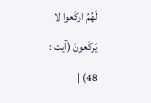لَهُمُ اركَعوا لا يَركَعونَ (آيت : 48) |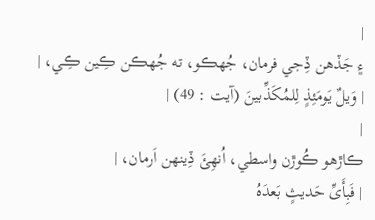|
۽ جَڏهن ڏِجي فرمان، جُھڪو، ته جُھڪن ڪِين ڪِي، |
| وَيلٌ يَومَئِذٍ لِلمُكَذِّبينَ (آيت : 49) |
|
ڪاڙهو ڪُوڙن واسطي، اُنهِئَ ڏِينهن اَرمان، |
| فَبِأَىِّ حَديثٍ بَعدَهُ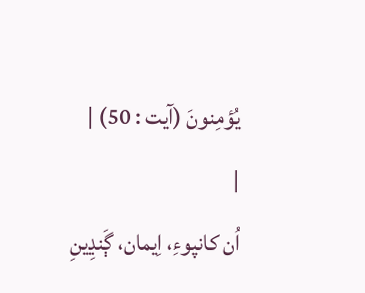يُؤمِنونَ (آيت : 50) |
|
اُن کانپوءِ، اِيمان، ڳَنڍِينِ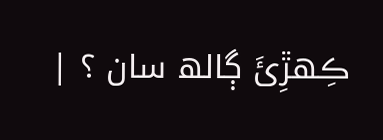ڪِهڙِئَ ڳالھ سان ؟ |